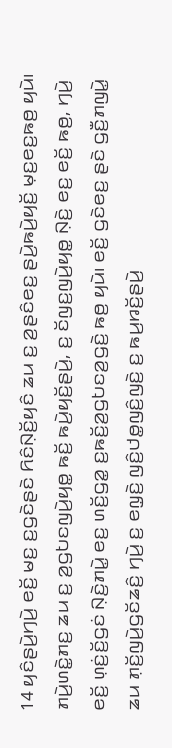14 ꤟꤢꤨꤔꤣꤧ꤬ꤚꤣꤧ꤬ ꤕꤢꤩ꤬ ꤗꤢ꤬ ꤢ꤬ꤞꤢꤧꤔꤢꤧ ꤖꤢꤨꤡ꤫ꤢꤩ꤬ꤟꤢꤨ ꤘꤣ ꤢ꤬ ꤤ꤬ꤔꤢꤨꤕꤢ꤬ ꤔꤣꤧ꤬ꤒꤣꤧ꤬ꤟꤢꤩ꤬ ꤗ꤫ꤢ꤬ꤕꤢ꤬ꤒꤥ꤬ ꤟꤣꤧ꤯ ꤊꤣꤧ꤬ꤛꤢꤧ꤭ꤊꤢ꤬ ꤘꤣ ꤢ꤬ ꤤ꤬ꤞꤝꤢꤜꤣꤧ꤬ꤟꤥ꤭ ꤒꤢꤩ꤬ ꤒꤣꤧ꤬ꤟꤢꤩ꤬ꤔꤣꤧ꤬, ꤢ꤬ ꤢꤩꤜꤢ꤬ꤜꤣꤧ꤬ꤟꤥ꤭ ꤡ꤫ꤢꤧ꤬ ꤕꤢ꤬ ꤕꤢꤩ꤬ ꤒꤥ꤬, ꤚꤣꤧ꤬ ꤕꤢꤩ꤬ ꤛ꤫ꤢꤦ꤬ꤢꤩ꤬ꤞꤢꤦ ꤡ꤫ꤢꤧ꤬ꤊꤣꤧ꤭ ꤕꤢ꤬ ꤛꤢꤩ꤬ꤞꤤ꤭ ꤢ꤬ꤒꤢꤩ꤬ꤤ꤬ꤞꤝꤢꤤ꤬ꤞꤢꤧ꤬ ꤒꤥ꤬ ꤟꤣꤧ꤯ ꤕꤢꤩ꤬ ꤞꤢꤧꤕꤢ꤬ ꤔꤢꤧ ꤞꤢꤪ꤬ꤊꤜꤣꤧ꤭ ꤘꤣ ꤊ꤫ꤢꤩ꤬ꤜꤣꤧ꤬ꤞꤢꤩꤘꤢꤨ꤬ ꤚꤣꤧ꤬ ꤢ꤬ ꤕꤜ꤫ꤢꤧ꤬ ꤜꤢꤨ꤬ꤓꤥ꤭ꤜꤢꤨ꤬ꤜꤢꤧ꤬ ꤢ꤬ ꤒꤣ꤬ꤙꤢꤩ꤬ꤔꤣꤧ꤬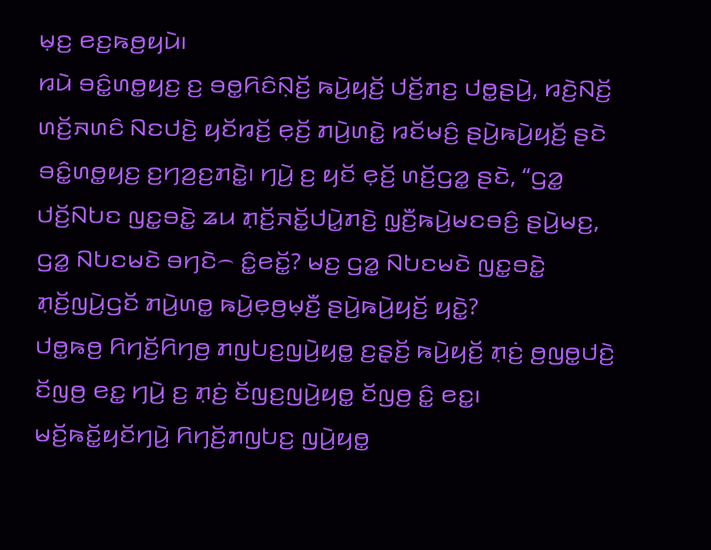ꤗ꤫ꤢ꤬ ꤕꤢ꤬ꤒꤥ꤬ꤟꤣꤧ꤯
ꤙꤣꤧ ꤋꤢꤨ꤭ꤛꤥ꤭ꤟꤢ꤬ ꤢ꤬ ꤋꤥ꤭ꤖꤢꤨꤡ꤫ꤢꤩ꤬ ꤒꤣꤧ꤬ꤟꤢꤩ꤬ ꤓꤢꤩ꤬ꤊꤢ꤬ ꤓꤥ꤭ꤔꤣꤧ꤬, ꤙꤢꤧ꤬ꤡꤢꤩ꤬ ꤛꤢꤩ꤬ꤏꤛꤢꤨ ꤡꤢꤓꤢꤧ꤬ ꤟꤢꤩꤙꤢꤩ꤬ ꤕ꤫ꤢꤩ꤬ ꤊꤣꤧ꤬ꤛꤢꤧ꤭ ꤙꤢꤩꤗꤢꤨ꤬ ꤔꤣꤧ꤬ꤒꤣꤧ꤬ꤟꤢꤩ꤬ ꤔꤢꤧ ꤋꤢꤨ꤭ꤛꤥ꤭ꤟꤢ꤬ ꤢ꤬ꤚꤤ꤬ꤢ꤬ꤊꤢꤧ꤭꤯ ꤚꤣꤧ꤬ ꤢ꤬ ꤟꤢꤩ ꤕ꤫ꤢꤩ꤬ ꤛꤢꤩ꤬ꤞꤤ꤭ ꤔꤢꤧ, “ꤞꤤ꤭ ꤓꤢꤩ꤬ꤡꤝꤢ ꤜꤢ꤭ꤋꤢꤧ꤭ ꤘꤣ ꤊ꤫ꤢꤩ꤬ꤏꤢꤩ꤭ꤓꤣꤧ꤭ꤊꤢꤧ꤬ ꤜ꤫ꤢꤪ꤬ꤒꤣꤧ꤬ꤗꤢꤋꤢꤨ꤬ ꤔꤣꤧ꤬ꤗꤢ꤬, ꤞꤤ꤭ ꤡꤝꤢꤗꤢꤧ ꤋꤚꤢꤧ꤮ ꤢꤨ꤭ꤕꤢꤩ꤭? ꤗꤢ꤬ ꤞꤤ꤭ ꤡꤝꤢꤗꤢꤧ ꤜꤢ꤭ꤋꤢꤧ꤭ ꤊ꤫ꤢꤩ꤬ꤜꤣꤧ꤬ꤞꤢꤩ ꤊꤣꤧ꤬ꤛꤥ꤭ ꤒꤣꤧ꤬ꤕ꤫ꤥ꤬ꤗ꤫ꤢꤪ꤬ ꤔꤣꤧ꤬ꤒꤣꤧ꤬ꤟꤢꤩ꤬ ꤟꤢꤧ꤭?
ꤓꤥ꤭ꤒꤥ꤬ ꤖꤚꤢꤩ꤬ꤖꤚꤥ꤬ ꤊꤜꤝꤢ꤬ꤜꤣꤧ꤬ꤟꤥ꤭ ꤢ꤬ꤔ꤫ꤢꤩ꤬ ꤒꤣꤧ꤬ꤟꤢꤩ꤬ ꤊ꤫ꤢꤦ꤬ ꤥ꤬ꤜꤥ꤭ꤓꤢꤧ꤬ ꤢꤩꤜꤥ꤬ ꤕꤢ꤭ ꤚꤣꤧ꤬ ꤢ꤬ ꤊ꤫ꤢꤦ꤬ ꤢꤩꤜꤢ꤬ꤜꤣꤧ꤬ꤟꤥ꤭ ꤢꤩꤜꤥ꤬ ꤢꤨ꤭ ꤕꤢ꤭꤯
ꤗꤢꤩ꤬ꤒꤢꤩ꤭ꤟꤢꤩꤚꤣꤧ꤬ ꤖꤚꤢꤩ꤬ꤊꤜꤝꤢ꤬ ꤜꤣꤧ꤬ꤟꤥ꤭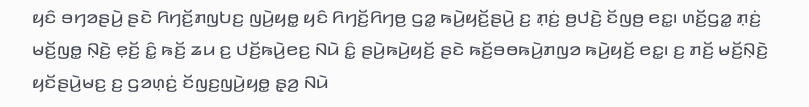ꤟꤢꤨ ꤋꤚꤤꤔꤣꤧ꤬ ꤔꤢꤧ ꤖꤚꤢꤩ꤬ꤊꤜꤝꤢ꤬ ꤜꤣꤧ꤬ꤟꤥ꤭ ꤟꤢꤨ ꤖꤚꤢꤩ꤬ꤖꤚꤥ꤬ ꤞꤤ꤭ ꤒꤣꤧ꤬ꤟꤢꤩ꤬ꤔꤣꤧ꤬ ꤢ꤬ ꤊ꤫ꤢꤦ꤬ ꤥ꤬ꤓꤢꤧ꤬ ꤢꤩꤜꤥ꤬ ꤕꤢ꤭꤯ ꤛꤢꤩ꤬ꤞꤤ꤭ ꤊ꤫ꤢꤦ꤬ ꤗꤢꤩ꤬ꤜꤥ꤭ ꤡ꤫ꤢꤧ꤬ ꤕ꤫ꤢꤩ꤬ ꤢꤨ꤭ ꤒꤢꤩ꤬ ꤘꤣ ꤢ꤬ ꤓꤢꤩ꤬ꤒꤣꤧ꤬ꤕꤢ꤬ ꤡꤣꤧ ꤢꤨ꤭ ꤔꤣꤧ꤬ꤒꤣꤧ꤬ꤟꤢꤩ꤬ ꤔꤢꤧ ꤒꤢꤩ꤬ꤋꤥꤒꤣꤧ꤬ꤊꤜꤤ ꤒꤣꤧ꤬ꤟꤢꤩ꤬ ꤕꤢ꤭꤯ ꤢ꤬ ꤊꤢꤩ꤬ ꤗꤢꤩ꤬ꤡ꤫ꤢꤧ꤬ ꤟꤢꤩꤔꤣꤧ꤬ꤗꤢ꤬ ꤢ꤬ ꤞꤤꤛ꤫ꤢꤦ꤬ ꤢꤩꤜꤢ꤬ꤜꤣꤧ꤬ꤟꤥ꤭ ꤔ꤫ꤤ꤬ ꤡꤣꤧ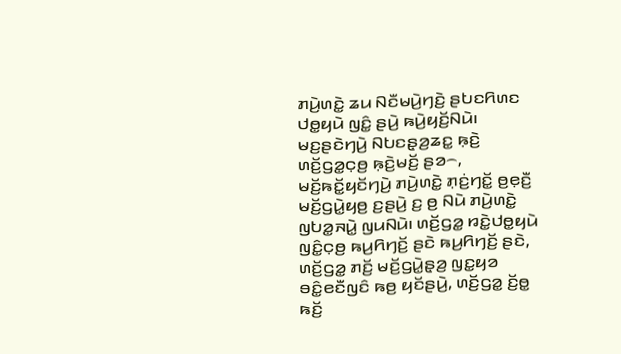ꤊꤣꤧ꤬ꤛꤢꤧ꤭ ꤘꤣ ꤡꤢꤪꤗꤣꤧ꤬ꤚꤢꤧ꤬ ꤔꤝꤢꤖꤛꤢ ꤓꤥ꤭ꤟꤣꤧ ꤜꤢꤨ꤭ ꤔꤣꤧ꤬ ꤒꤣꤧ꤬ꤟꤢꤩ꤬ꤡꤣꤧ꤯
ꤗꤢ꤬ꤔꤢꤧꤚꤣꤧ꤬ ꤡꤝꤢꤔ꤫ꤤ꤬ꤘꤢ꤭ ꤒ꤫ꤢꤧ꤬ ꤛꤢꤩ꤬ꤞꤤ꤭ꤍ꤫ꤥ꤬ ꤒ꤫ꤢꤧ꤬ꤗꤢꤩ꤬ ꤔꤤ꤮, ꤗꤢꤩ꤬ꤒꤢꤩ꤭ꤟꤢꤩꤚꤣꤧ꤬ ꤊꤣꤧ꤬ꤛꤢꤧ꤭ ꤊ꤫ꤢꤦ꤬ꤚꤢꤩ꤭ ꤥ꤬ꤕ꤫ꤢꤪ꤬ ꤗꤢꤩ꤬ꤞꤣꤧ꤭ꤟꤥ꤬ ꤢ꤬ꤔꤣꤧ꤬ ꤢ꤬ ꤥ꤬ ꤡꤣꤧ ꤊꤣꤧ꤬ꤛꤢꤧ꤭ ꤜꤝꤤ꤭ꤏꤣꤧ꤭ ꤜꤣꤡꤣꤧ꤯ ꤛꤢꤩ꤬ꤞꤤ꤭ ꤙꤢꤧ꤭ꤓꤥ꤭ꤟꤣꤧ ꤜꤢꤨ꤭ꤍ꤫ꤥ꤬ ꤒꤣ꤬ꤖꤚꤢꤩ꤬ ꤔꤢꤧ ꤒꤣ꤬ꤖꤚꤢꤩ꤬ ꤔꤢꤧ, ꤛꤢꤩ꤬ꤞꤤ꤭ ꤊꤢꤩ꤬ ꤗꤢꤩ꤬ꤞꤣꤧ꤭ꤔ꤫ꤤ꤬ ꤜꤢ꤭ꤟꤤ ꤋꤢꤨ꤭ꤕꤢꤪꤜꤢꤨ ꤒꤥ꤬ ꤟꤢꤩꤔꤣꤧ꤬, ꤛꤢꤩ꤬ꤞꤤ꤭ ꤢꤩ꤬ꤥ꤭ ꤒꤢꤩ꤬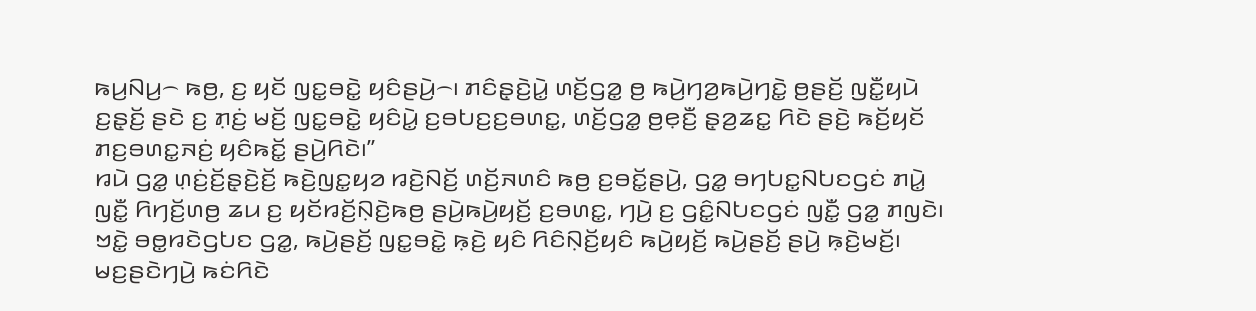ꤒꤣ꤬ꤡꤣ꤬꤮ ꤒꤥ꤬, ꤢ꤬ ꤟꤢꤩ ꤜꤢ꤭ꤋꤢꤧ꤭ ꤟꤢꤨꤔꤣꤧ꤬꤮꤯ ꤊꤢꤨꤔ꤫ꤢꤧ꤬ꤣꤧ꤭ ꤛꤢꤩ꤬ꤞꤤ꤭ ꤥ꤬ ꤒꤣꤧ꤬ꤚꤤ꤬ꤒꤣꤧ꤬ꤚꤢꤧ꤭ ꤥ꤬ꤔꤢꤩ꤬ ꤜꤢꤪ꤭ꤟꤣꤧ ꤢ꤬ꤔ꤫ꤢꤩ꤬ ꤔꤢꤧ ꤢ꤬ ꤊ꤫ꤢꤦ꤬ ꤗꤢꤩ꤬ ꤜꤢ꤭ꤋꤢꤧ꤭ ꤟꤢꤨꤣꤧ꤭ ꤢ꤬ꤋꤝꤢ꤬ꤢ꤬ꤋꤛꤢ꤭, ꤛꤢꤩ꤬ꤞꤤ꤭ ꤥ꤬ꤕ꤫ꤢꤪ꤬ ꤔ꤫ꤤ꤬ꤘꤢ꤭ ꤖꤢꤧ ꤔꤢꤧ꤬ ꤒꤢꤩ꤬ꤟꤢꤩ ꤊꤢ꤬ꤋꤛꤢ꤭ꤏꤢꤦ꤬ ꤟꤢꤨꤒꤢꤩ꤭ ꤔꤣꤧ꤬ꤖꤢꤧ꤯”
ꤙꤣꤧ ꤞꤤ꤭ ꤛ꤫ꤢꤦ꤬ꤢꤩ꤬ꤔ꤫ꤢꤧ꤬ꤢꤩ꤬ ꤒꤢꤧ꤬ꤜꤢ꤭ꤟꤤ ꤙꤢꤧ꤬ꤡꤢꤩ꤬ ꤛꤢꤩ꤬ꤏꤛꤢꤨ ꤒꤥ꤬ ꤢ꤬ꤋꤢꤩ꤭ꤔꤣꤧ꤬, ꤞꤤ꤭ ꤋꤚꤝꤢ꤭ꤡꤝꤢꤞꤢꤦ ꤊꤣꤧ꤭ ꤜꤢꤪ꤭ ꤖꤚꤢꤩ꤬ꤛꤥ꤬ ꤘꤣ ꤢ꤬ ꤟꤢꤩꤙꤢꤩ꤬ꤡ꤫ꤢꤧ꤬ꤒꤥ꤬ ꤔꤣꤧ꤬ꤒꤣꤧ꤬ꤟꤢꤩ꤬ ꤢ꤬ꤋꤛꤢ꤭, ꤚꤣꤧ꤬ ꤢ꤬ ꤞꤢꤨ꤭ꤡꤝꤢꤞꤢꤦ ꤜꤢꤪ꤭ ꤞꤤ꤭ ꤊꤜꤢꤧ꤯
ꤠꤢꤧ꤭ ꤋꤥ꤭ꤙꤢꤧꤞꤝꤢ ꤞꤤ꤭, ꤒꤣꤧ꤬ꤔꤢꤩ꤬ ꤜꤢ꤭ꤋꤢꤧ꤭ ꤒ꤫ꤢꤧ꤬ ꤟꤢꤨ ꤖꤢꤨꤡ꤫ꤢꤩ꤬ꤟꤢꤨ ꤒꤣꤧ꤬ꤟꤢꤩ꤬ ꤒꤣꤧ꤬ꤔꤢꤩ꤬ ꤔꤣꤧ꤬ ꤒ꤫ꤢꤧ꤬ꤗꤢꤩ꤬꤯ ꤗꤢ꤬ꤔꤢꤧꤚꤣꤧ꤬ ꤒꤢꤦꤖꤢꤧ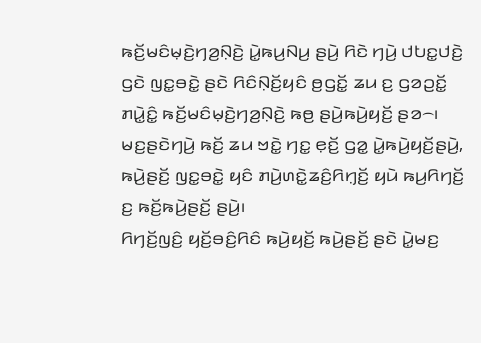ꤒꤢꤩ꤬ꤗꤢꤨꤗ꤫ꤢꤧ꤬ꤚꤤ꤬ꤡ꤫ꤢꤧ꤬ ꤣꤧ꤭ꤒꤣ꤬ꤡꤣ꤬ ꤔꤣꤧ꤬ ꤖꤢꤧ ꤚꤣꤧ꤬ ꤓꤝꤢ꤭ꤓꤢꤧ꤬ ꤞꤢꤧ ꤜꤢ꤭ꤋꤢꤧ꤭ ꤔꤢꤧ ꤖꤢꤨꤡ꤫ꤢꤩ꤬ꤟꤢꤨ ꤥ꤬ꤞꤢꤩ꤭ ꤘꤣ ꤢ꤬ ꤞꤤꤑꤢꤩ꤭ ꤊꤣꤧ꤭ꤢꤨ꤭ ꤒꤢꤩ꤬ꤗꤢꤨꤗ꤫ꤢꤧ꤬ꤚꤤ꤬ꤡ꤫ꤢꤧ꤬ ꤒꤥ꤬ ꤔꤣꤧ꤬ꤒꤣꤧ꤬ꤟꤢꤩ꤬ ꤔꤤ꤮꤯ ꤗꤢ꤬ꤔꤢꤧꤚꤣꤧ꤬ ꤒꤢꤩ꤬ ꤘꤣ ꤠꤢꤧ꤭ ꤚꤢ꤭ ꤕ꤫ꤢꤩ꤬ ꤞꤤ꤭ ꤣꤧ꤭ꤒꤣꤧ꤬ꤟꤢꤩ꤬ꤔꤣꤧ꤬, ꤒꤣꤧ꤬ꤔꤢꤩ꤬ ꤜꤢ꤭ꤋꤢꤧ꤭ ꤟꤢꤨ ꤊꤣꤧ꤬ꤛꤢꤧ꤭ꤘꤢꤨ꤬ꤖꤚ꤫ꤢꤩ꤬ ꤟꤣꤧ ꤒꤣ꤬ꤖꤚꤢꤩ꤬ ꤢ꤬ ꤒꤢꤩ꤬ꤒꤣꤧ꤬ꤔꤢꤩ꤬ ꤔꤣꤧ꤬꤯
ꤖꤚꤢꤩ꤬ꤜꤢꤨ꤬ ꤟꤢꤩ꤬ꤋꤢꤨ꤬ꤖꤢꤨ ꤒꤣꤧ꤬ꤟꤢꤩ꤬ ꤒꤣꤧ꤬ꤔꤢꤩ꤬ ꤔꤢꤧ ꤣꤧ꤭ꤗꤢ꤬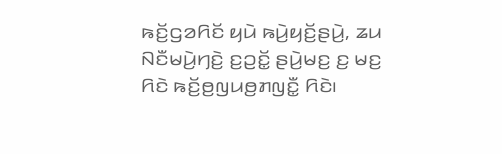ꤒꤢꤩ꤬ꤞꤤꤖꤢꤩ ꤟꤣꤧ ꤒꤣꤧ꤬ꤟꤢꤩ꤬ꤔꤣꤧ꤬, ꤘꤣ ꤡꤢꤪꤗꤣꤧ꤬ꤚꤢꤧ꤬ ꤢ꤬ꤑꤢꤩ꤭ ꤔꤣꤧ꤬ꤗꤢ꤬ ꤢ꤬ ꤗꤢ꤬ ꤖꤢꤧ ꤒꤢꤩ꤬ꤥ꤬ꤜꤣꤥ꤬ꤊꤜꤢꤪ꤭ ꤖꤢꤧ꤯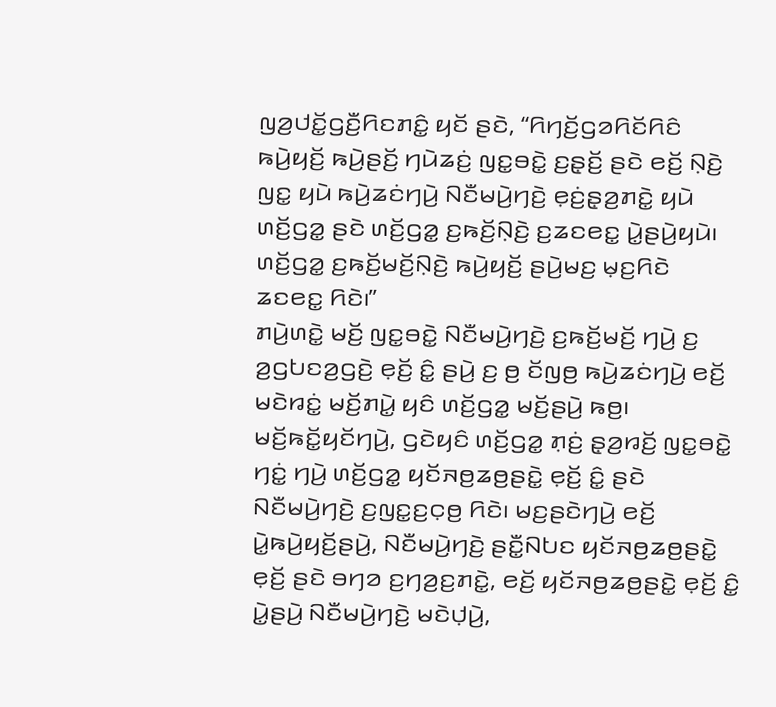ꤜꤤ꤬ꤓꤢꤩ꤭ꤞꤢꤪ꤬ꤖꤢꤊꤢꤨ꤭ ꤟꤢꤩ ꤔꤢꤧ, “ꤖꤚꤢꤩ꤬ꤞꤤꤖꤢꤩꤖꤢꤨ ꤒꤣꤧ꤬ꤟꤢꤩ꤬ ꤒꤣꤧ꤬ꤔꤢꤩ꤬ ꤚꤣꤧꤘꤢꤦ꤬ ꤜꤢ꤭ꤋꤢꤧ꤭ ꤢ꤬ꤔ꤫ꤢꤩ꤬ ꤔꤢꤧ ꤕꤢꤩ꤬ ꤡ꤫ꤢꤧ꤬ ꤜꤢ꤭ ꤟꤣꤧ ꤒꤣꤧ꤬ꤘꤢꤦꤚꤣꤧ꤬ ꤡꤢꤪꤗꤣꤧ꤬ꤚꤢꤧ꤬ ꤕ꤫ꤢꤦ꤬ꤔ꤫ꤤ꤬ꤊꤢꤧ꤭ ꤟꤣꤧ ꤛꤢꤩ꤬ꤞꤤ꤭ ꤔꤢꤧ ꤛꤢꤩ꤬ꤞꤤ꤭ ꤢ꤬ꤒꤢꤩ꤬ꤡ꤫ꤢꤧ꤬ ꤢ꤬ꤘꤢꤕꤢ꤭ ꤣꤧ꤭ꤔꤣꤧ꤬ꤟꤣꤧ꤯ ꤛꤢꤩ꤬ꤞꤤ꤭ ꤢ꤬ꤒꤢꤩ꤬ꤗꤢꤩ꤬ꤡ꤫ꤢꤧ꤬ ꤒꤣꤧ꤬ꤟꤢꤩ꤬ ꤔꤣꤧ꤬ꤗꤢ꤬ ꤗ꤫ꤢ꤬ꤖꤢꤧ ꤘꤢꤕꤢ꤭ ꤖꤢꤧ꤯”
ꤊꤣꤧ꤬ꤛꤢꤧ꤭ ꤗꤢꤩ꤬ ꤜꤢ꤭ꤋꤢꤧ꤭ ꤡꤢꤪꤗꤣꤧ꤬ꤚꤢꤧ꤬ ꤢ꤬ꤒꤢꤩ꤬ꤗꤢꤩ꤬ ꤚꤣꤧ꤬ ꤢ꤬ ꤤ꤬ꤞꤝꤢꤤ꤬ꤞꤢꤧ꤬ ꤕ꤫ꤢꤩ꤬ ꤢꤨ꤭ ꤔꤣꤧ꤬ ꤢ꤬ ꤥ꤬ ꤢꤩꤜꤥ꤬ ꤒꤣꤧ꤬ꤘꤢꤦꤚꤣꤧ꤬ ꤕꤢꤩ꤬ ꤗꤢꤧꤙꤢꤦ꤭ ꤗꤢꤩ꤬ꤊꤣꤧ꤭ ꤟꤢꤨ ꤛꤢꤩ꤬ꤞꤤ꤭ ꤗꤢꤩ꤬ꤔꤣꤧ꤬ ꤒꤥ꤬꤯ ꤗꤢꤩ꤬ꤒꤢꤩ꤭ꤟꤢꤩꤚꤣꤧ꤬, ꤞꤢꤧꤟꤢꤨ ꤛꤢꤩ꤬ꤞꤤ꤭ ꤊ꤫ꤢꤦ꤬ ꤔ꤫ꤤ꤬ꤙꤢꤩ꤬ ꤜꤢ꤭ꤋꤢꤧ꤭ ꤚꤢꤦ꤭ ꤚꤣꤧ꤬ ꤛꤢꤩ꤬ꤞꤤ꤭ ꤟꤢꤩꤏꤥ꤬ꤘꤥ꤬ꤔꤢꤧ꤭ ꤕ꤫ꤢꤩ꤬ ꤢꤨ꤭ ꤔꤢꤧ ꤡꤢꤪꤗꤣꤧ꤬ꤚꤢꤧ꤬ ꤢ꤬ꤜꤢ꤭ꤢ꤬ꤍ꤫ꤥ꤬ ꤖꤢꤧ꤯ ꤗꤢ꤬ꤔꤢꤧꤚꤣꤧ꤬ ꤕꤢꤩ꤬ ꤣꤧ꤭ꤒꤣꤧ꤬ꤟꤢꤩ꤬ꤔꤣꤧ꤬, ꤡꤢꤪꤗꤣꤧ꤬ꤚꤢꤧ꤬ ꤔꤢꤪ꤭ꤡꤝꤢ ꤟꤢꤩꤏꤥ꤬ꤘꤥ꤬ꤔꤢꤧ꤭ ꤕ꤫ꤢꤩ꤬ ꤔꤢꤧ ꤋꤚꤤ ꤢ꤬ꤚꤤ꤬ꤢ꤬ꤊꤢꤧ꤭, ꤕꤢꤩ꤬ ꤟꤢꤩꤏꤥ꤬ꤘꤥ꤬ꤔꤢꤧ꤭ ꤕ꤫ꤢꤩ꤬ ꤢꤨ꤭ ꤣꤧ꤭ꤔꤣꤧ꤬ ꤡꤢꤪꤗꤣꤧ꤬ꤚꤢꤧ꤬ ꤗꤢꤧꤓ꤫ꤣꤧ꤬,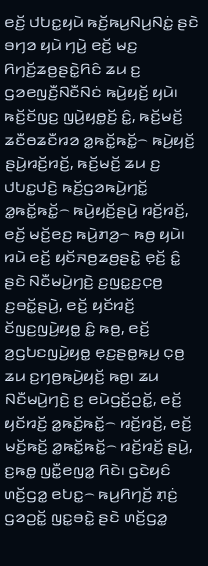ꤕꤢꤩ꤬ ꤓꤝꤢ꤭ꤟꤣꤧ ꤒꤢꤩ꤬ꤒꤣ꤬ꤡꤣ꤬ꤡꤢꤦ꤭ ꤔꤢꤧ ꤋꤚꤤ ꤟꤣꤧ ꤚꤣꤧ꤬ ꤕꤢꤩ꤬ ꤗꤢ꤬ ꤖꤚꤢꤩ꤬ꤘꤥ꤬ꤔꤢꤧ꤭ꤖꤢꤨ ꤘꤣ ꤢ꤬ ꤞꤤꤕꤜꤢꤪ꤬ꤡꤢꤪꤡꤢꤦ ꤒꤣꤧ꤬ꤟꤢꤩ꤬ ꤟꤣꤧ꤯
ꤒꤢꤩ꤬ꤢꤩꤜꤢ꤬ ꤜꤣꤧ꤬ꤟꤥ꤭ꤢꤩ꤬ ꤢꤨ꤭, ꤒꤢꤩ꤬ꤗꤢꤩ꤬ ꤘꤢꤪꤥꤘꤢꤪꤙꤤ ꤤ꤭ꤒꤢꤩ꤭ꤒꤢꤩ꤭꤮ ꤒꤣꤧ꤬ꤟꤢꤩ꤬ ꤔꤣꤧ꤬ꤙꤢꤩ꤬ꤙꤢꤩ꤬, ꤒꤢꤩ꤬ꤗꤢꤩ꤬ ꤘꤣ ꤢ꤬ ꤓꤝꤢ꤭ꤓꤢꤧ꤬ ꤒꤢꤩ꤬ꤞꤤꤒꤣꤧ꤬ꤚꤢꤩ꤭ ꤤ꤭ꤒꤢꤩ꤭ꤒꤢꤩ꤭꤮ ꤒꤣꤧ꤬ꤟꤢꤩ꤬ꤔꤣꤧ꤬ ꤙꤢꤩ꤬ꤙꤢꤩ꤬, ꤕꤢꤩ꤬ ꤗꤢꤩ꤬ꤕꤢ꤬ ꤒꤣꤧ꤬ꤊꤤ꤬꤮ ꤒꤥ꤬ ꤟꤣꤧ꤯ ꤙꤣꤧ ꤕꤢꤩ꤬ ꤟꤢꤩꤏꤥ꤬ꤘꤥ꤬ꤔꤢꤧ꤭ ꤕ꤫ꤢꤩ꤬ ꤢꤨ꤭ ꤔꤢꤧ ꤡꤢꤪꤗꤣꤧ꤬ꤚꤢꤧ꤬ ꤢ꤬ꤜꤢ꤭ꤢ꤬ꤍ꤫ꤥ꤬ ꤢ꤬ꤋꤢꤩ꤭ꤔꤣꤧ꤬, ꤕꤢꤩ꤬ ꤟꤢꤩꤙꤢꤩ꤬ ꤢꤩꤜꤢ꤬ꤜꤣꤧ꤬ꤟꤥ꤭ ꤢꤨ꤭ ꤒꤥ꤬, ꤕꤢꤩ꤬ ꤤ꤬ꤞꤝꤢꤜꤣꤧ꤬ꤟꤥ꤭ ꤕ꤫ꤢ꤬ꤔꤥ꤭ꤒ꤫ꤣ꤬ ꤍ꤫ꤥ꤬ ꤘꤣ ꤢ꤬ꤚꤥ꤬ꤒꤣꤧ꤬ꤟꤢꤩ꤬ ꤒꤥ꤬꤯ ꤘꤣ ꤡꤢꤪꤗꤣꤧ꤬ꤚꤢꤧ꤬ ꤢ꤬ ꤕꤣꤧꤞꤢꤩ꤬ꤑꤢꤩ꤭, ꤕꤢꤩ꤬ ꤟꤢꤩꤙꤢꤩ꤬ ꤤ꤭ꤒꤢꤩ꤭ꤒꤢꤩ꤭꤮ ꤙꤢꤩ꤬ꤙꤢꤩ꤬, ꤕꤢꤩ꤬ ꤗꤢꤩ꤬ꤒꤢꤩ꤬ ꤤ꤭ꤒꤢꤩ꤭ꤒꤢꤩ꤭꤮ ꤙꤢꤩ꤬ꤙꤢꤩ꤬ ꤔꤣꤧ꤬, ꤢ꤬ꤒꤥ꤭ ꤜꤢꤪ꤭ꤕꤜꤤ꤭ ꤖꤢꤧ꤯ ꤞꤢꤧꤟꤢꤨ ꤛꤢꤩ꤬ꤞꤤ꤭ ꤕꤝꤢ꤭꤮ ꤒꤣ꤬ꤖꤚꤢꤩ꤬ ꤊ꤫ꤢꤦ꤬ ꤞꤤꤑꤢꤩ꤭ ꤜꤢ꤭ꤋꤢꤧ꤭ ꤔꤢꤧ ꤛꤢꤩ꤬ꤞꤤ꤭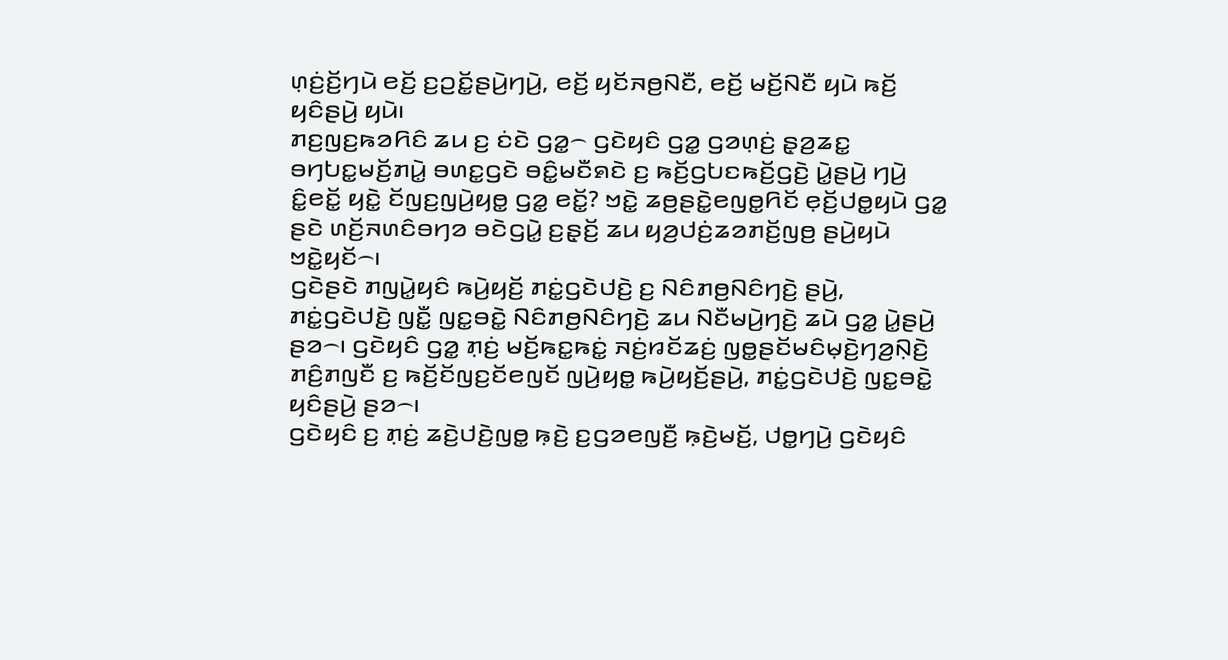ꤛ꤫ꤢꤦ꤬ꤢꤩ꤬ꤚꤣꤧ ꤕꤢꤩ꤬ ꤢ꤬ꤑꤢꤩ꤭ꤔꤣꤧ꤬ꤚꤣꤧ꤬, ꤕꤢꤩ꤬ ꤟꤢꤩꤏꤥ꤬ꤡꤢꤪ, ꤕꤢꤩ꤬ ꤗꤢꤩ꤬ꤡꤢꤪ ꤟꤣꤧ ꤒꤢꤩ꤬ ꤟꤢꤨꤔꤣꤧ꤬ ꤟꤣꤧ꤯
ꤊꤢ꤬ꤜꤢ꤬ꤒꤤꤖꤢꤨ ꤘꤣ ꤢ꤬ ꤢꤦꤢꤧ ꤞꤤ꤭꤮ ꤞꤢꤧꤟꤢꤨ ꤞꤤ꤭ ꤞꤤꤛ꤫ꤢꤦ꤬ ꤔ꤫ꤤ꤬ꤘꤢ꤭ ꤋꤚꤝꤢ꤭ꤗꤢꤩ꤬ꤊꤣꤧ꤭ ꤋꤛꤢ꤭ꤞꤢꤧ ꤋꤢꤨ꤭ꤗꤢꤪꤎꤢꤧ ꤢ꤬ ꤒꤢꤩ꤬ꤞꤝꤢꤒꤢꤩ꤬ꤞꤢꤧ꤬ ꤣꤧ꤭ꤔꤣꤧ꤬ ꤚꤣꤧ꤬ ꤢꤨ꤭ꤕꤢꤩ꤭ ꤟꤢꤧ꤭ ꤢꤩꤜꤢ꤬ꤜꤣꤧ꤬ꤟꤥ꤭ ꤞꤤ꤭ ꤕꤢꤩ꤭? ꤠꤢꤧ꤭ ꤘꤥ꤬ꤔꤢꤧ꤭ꤕꤜꤥ꤭ꤖꤢꤩ ꤕ꤫ꤢꤩ꤬ꤓꤥ꤭ꤟꤣꤧ ꤞꤤ꤭ ꤔꤢꤧ ꤛꤢꤩ꤬ꤏꤛꤢꤨꤋꤚꤤ ꤋꤢꤧꤞꤣꤧ꤭ ꤢ꤬ꤔ꤫ꤢꤩ꤬ ꤘꤣ ꤟꤤ꤬ꤓꤢꤦ꤬ꤘꤤꤊꤢꤩ꤬ꤜꤥ꤬ ꤔꤣꤧ꤬ꤟꤣꤧ ꤠꤢꤧ꤭ꤟꤢꤩ꤮꤯
ꤞꤢꤧꤔꤢꤧ ꤊꤜꤣꤧ꤭ꤟꤢꤨ ꤒꤣꤧ꤬ꤟꤢꤩ꤬ ꤊꤢꤦ꤭ꤞꤢꤧꤓꤢꤧ꤬ ꤢ꤬ ꤡꤢꤨꤊꤥ꤬ꤡꤢꤨꤚꤢꤧ꤬ ꤔꤣꤧ꤬, ꤊꤢꤦ꤭ꤞꤢꤧꤓꤢꤧ꤬ ꤜꤢꤪ꤭ ꤜꤢ꤭ꤋꤢꤧ꤭ ꤡꤢꤨꤊꤥ꤬ꤡꤢꤨꤚꤢꤧ꤬ ꤘꤣ ꤡꤢꤪꤗꤣꤧ꤬ꤚꤢꤧ꤬ ꤘꤣꤧ ꤞꤤ꤭ ꤣꤧ꤭ꤔꤣꤧ꤬ ꤔꤤ꤮꤯ ꤞꤢꤧꤟꤢꤨ ꤞꤤ꤭ ꤊ꤫ꤢꤦ꤬ ꤗꤢꤩ꤬ꤒꤢ꤭ꤒꤢꤦ꤭ ꤏꤢꤦ꤬ꤙꤢꤩꤘꤢꤦ꤬ ꤜꤥ꤭ꤔꤢꤩꤗꤢꤨꤗ꤫ꤢꤧ꤬ꤚꤤ꤬ꤡ꤫ꤢꤧ꤬ ꤊꤢꤨ꤬ꤊꤜꤢꤪ ꤢ꤬ ꤒꤢꤩ꤬ꤢꤩꤜꤢ꤬ꤢꤩꤕꤜꤢꤩ ꤜꤣꤧ꤬ꤟꤥ꤭ ꤒꤣꤧ꤬ꤟꤢꤩ꤬ꤔꤣꤧ꤬, ꤊꤢꤦ꤭ꤞꤢꤧꤓꤢꤧ꤬ ꤜꤢ꤭ꤋꤢꤧ꤭ ꤟꤢꤨꤔꤣꤧ꤬ ꤔꤤ꤮꤯
ꤞꤢꤧꤟꤢꤨ ꤢ꤬ ꤊ꤫ꤢꤦ꤬ ꤘꤢꤧ꤬ꤓꤢꤧ꤬ꤜꤥ꤭ ꤒ꤫ꤢꤧ꤬ ꤢ꤬ꤞꤤꤕꤜꤢꤪ꤬ ꤒ꤫ꤢꤧ꤬ꤗꤢꤩ꤬, ꤓꤥ꤭ꤚꤣꤧ꤬ ꤞꤢꤧꤟꤢꤨ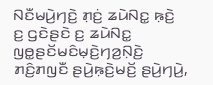ꤡꤢꤪꤗꤣꤧ꤬ꤚꤢꤧ꤬ ꤊ꤫ꤢꤦ꤬ ꤘꤣꤧꤡꤢ꤭ ꤒ꤫ꤢꤧ꤬ ꤢ꤬ ꤞꤢꤧꤔꤢꤧ ꤢ꤬ ꤘꤣꤧꤡꤢ꤭ ꤜꤥ꤭ꤔꤢꤩꤗꤢꤨꤗ꤫ꤢꤧ꤬ꤚꤤ꤬ꤡ꤫ꤢꤧ꤬ ꤊꤢꤨ꤬ꤊꤜꤢꤪ ꤔꤣꤧ꤬ꤒ꤫ꤢꤧ꤬ꤗꤢꤩ꤬ ꤔꤣꤧ꤬ꤚꤣꤧ꤬,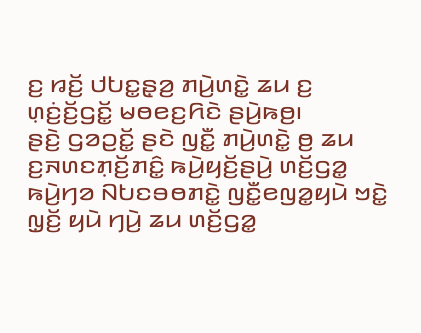ꤢ꤬ ꤙꤢꤩ꤬ ꤓꤝꤢ꤭ꤔ꤫ꤤ꤬ ꤊꤣꤧ꤬ꤛꤢꤧ꤭ ꤘꤣ ꤢ꤬ ꤛ꤫ꤢꤦ꤬ꤢꤩ꤬ꤞꤢꤩ꤭ ꤗꤥꤕꤢ꤬ꤖꤢꤧ ꤔꤣꤧ꤬ꤒꤥ꤬꤯
ꤔꤢꤧ꤬ ꤞꤤꤑꤢꤩ꤭ ꤔꤢꤧ ꤜꤢꤪ꤭ ꤊꤣꤧ꤬ꤛꤢꤧ꤭ ꤥ꤬ ꤘꤣ ꤢ꤬ꤏꤛꤢꤊ꤫ꤢꤩ꤬ꤊꤢꤨ꤭ ꤒꤣꤧ꤬ꤟꤢꤩ꤬ꤔꤣꤧ꤬ ꤛꤢꤩ꤬ꤞꤤ꤭ ꤒꤣꤧ꤬ꤚꤤ ꤡꤝꤢꤋꤥꤊꤢꤧ꤭ ꤜꤢꤪ꤭ꤕꤜꤤ꤭ꤟꤣꤧ ꤠꤢꤧ꤭ ꤜ꤫ꤢꤩ꤬ ꤟꤣꤧ ꤚꤣꤧ꤬ ꤘꤣ ꤛꤢꤩ꤬ꤞꤤ꤭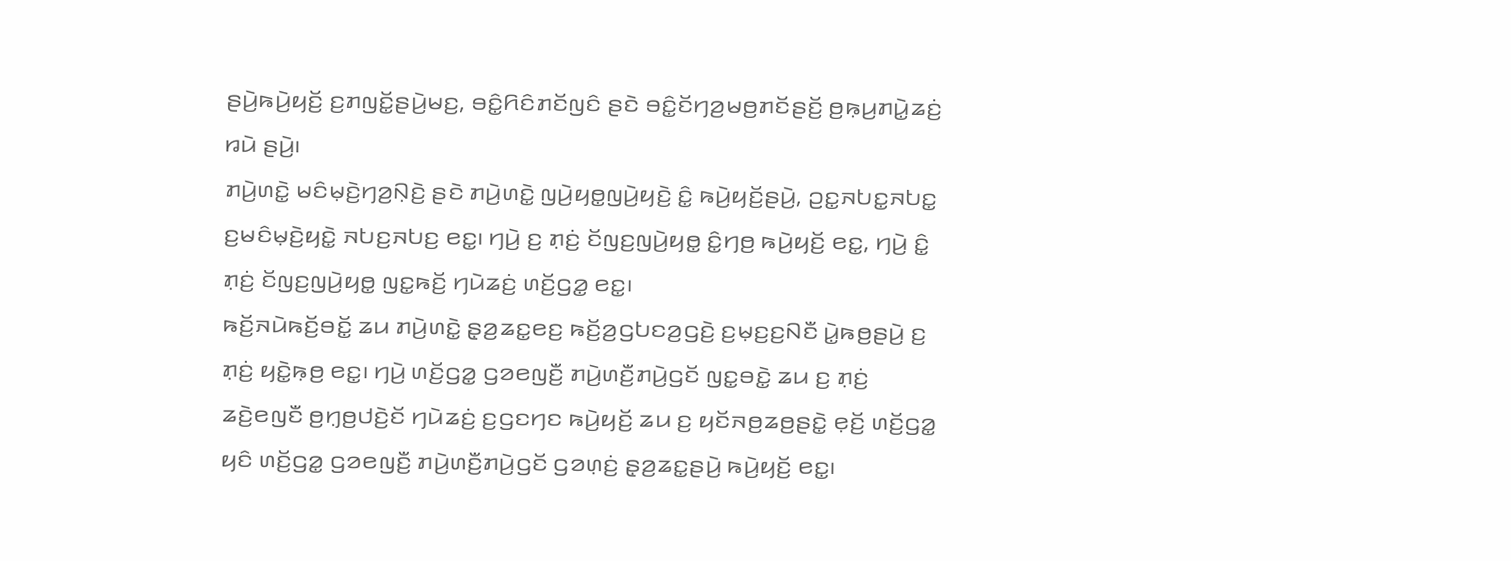ꤔꤣꤧ꤬ꤒꤣꤧ꤬ꤟꤢꤩ꤬ ꤢ꤬ꤊꤜꤢꤩ꤭ꤔꤣꤧ꤬ꤗꤢ꤬, ꤋꤢꤨ꤭ꤖꤢꤨꤊꤢꤩꤜꤢꤨ ꤔꤢꤧ ꤋꤢꤨ꤭ꤢꤩꤚꤤ꤬ꤗꤥ꤬ꤊꤢꤩꤔꤢꤩ꤬ ꤥ꤬ꤒ꤫ꤣ꤬ꤊꤣꤧ꤭ꤘꤢꤦ꤬ ꤙꤣꤧ ꤔꤣꤧ꤬꤯
ꤊꤣꤧ꤬ꤛꤢꤧ꤭ ꤗꤢꤨꤗ꤫ꤢꤧ꤬ꤚꤤ꤬ꤡ꤫ꤢꤧ꤬ ꤔꤢꤧ ꤊꤣꤧ꤬ꤛꤢꤧ꤭ ꤜꤣꤧ꤬ꤟꤥ꤭ꤜꤣꤧ꤬ꤟꤢꤧ꤬ ꤢꤨ꤭ ꤒꤣꤧ꤬ꤟꤢꤩ꤬ꤔꤣꤧ꤬, ꤑꤢ꤭ꤏꤝꤢ꤭ꤏꤝꤢ꤭ ꤢ꤬ꤗꤢꤨꤗ꤫ꤢꤧ꤬ꤟꤢꤧ꤭ ꤏꤝꤢ꤬ꤏꤝꤢ꤬ ꤕꤢ꤭꤯ ꤚꤣꤧ꤬ ꤢ꤬ ꤊ꤫ꤢꤦ꤬ ꤢꤩꤜꤢ꤬ꤜꤣꤧ꤬ꤟꤥ꤭ ꤢꤨ꤭ꤚꤥ꤬ ꤒꤣꤧ꤬ꤟꤢꤩ꤬ ꤕꤢ꤭, ꤚꤣꤧ꤬ ꤢꤨ꤭ ꤊ꤫ꤢꤦ꤬ ꤢꤩꤜꤢ꤬ꤜꤣꤧ꤬ꤟꤥ꤭ ꤜꤢ꤭ꤒꤢꤩ꤬ ꤚꤣꤧꤘꤢꤦ꤬ ꤛꤢꤩ꤬ꤞꤤ꤭ ꤕꤢ꤭꤯
ꤒꤢꤩ꤬ꤏꤣꤧꤒꤢꤩ꤬ꤋꤢꤩ꤭ ꤘꤣ ꤊꤣꤧ꤬ꤛꤢꤧ꤭ ꤔ꤫ꤤ꤬ꤘꤢ꤭ꤕꤢ꤬ ꤒꤢꤩ꤬ꤤ꤬ꤞꤝꤢꤤ꤬ꤞꤢꤧ꤬ ꤢ꤬ꤗ꤫ꤢ꤬ꤢ꤬ꤡꤢꤪ ꤣꤧ꤭ꤒꤥ꤬ꤔꤣꤧ꤬ ꤢ꤬ ꤊ꤫ꤢꤦ꤬ ꤟꤢꤧ꤭ꤒ꤫ꤥ꤬ ꤕꤢ꤭꤯ ꤚꤣꤧ꤬ ꤛꤢꤩ꤬ꤞꤤ꤭ ꤞꤤꤕꤜꤢꤪ꤬ ꤊꤣꤧ꤬ꤛꤢꤪ꤬ꤊꤣꤧ꤬ꤞꤢꤩ ꤜꤢ꤭ꤋꤢꤧ꤭ ꤘꤣ ꤢ꤬ ꤊ꤫ꤢꤦ꤬ ꤘꤢꤧ꤬ꤕꤜꤢꤪ ꤥ꤬ꤚ꤫ꤥ꤬ꤓꤢꤧ꤬ꤢꤩ ꤚꤣꤧꤘꤢꤦ꤬ ꤢ꤬ꤞꤢꤚꤢ ꤒꤣꤧ꤬ꤟꤢꤩ꤬ ꤘꤣ ꤢ꤬ ꤟꤢꤩꤏꤥ꤬ꤘꤥ꤬ꤔꤢꤧ꤭ ꤕ꤫ꤢꤩ꤬ ꤛꤢꤩ꤬ꤞꤤ꤭ ꤟꤢꤨ ꤛꤢꤩ꤬ꤞꤤ꤭ ꤞꤤꤕꤜꤢꤪ꤬ ꤊꤣꤧ꤬ꤛꤢꤪ꤬ꤊꤣꤧ꤬ꤞꤢꤩ ꤞꤤꤛ꤫ꤢꤦ꤬ ꤔ꤫ꤤ꤬ꤘꤢ꤭ꤔꤣꤧ꤬ ꤒꤣꤧ꤬ꤟꤢꤩ꤬ ꤕꤢ꤭꤯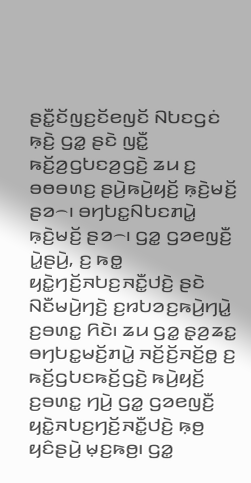ꤔꤢꤪ꤭ꤢꤩꤜꤢ꤬ꤢꤩꤕꤜꤢꤩ ꤡꤝꤢꤞꤢꤦ ꤒ꤫ꤢꤧ꤬ ꤞꤤ꤭ ꤔꤢꤧ ꤜꤢꤪ꤭ ꤒꤢꤩ꤬ꤤ꤬ꤞꤝꤢꤤ꤬ꤞꤢꤧ꤬ ꤘꤣ ꤢ꤬ ꤋꤥꤋꤛꤢ꤬ ꤔꤣꤧ꤬ꤒꤣꤧ꤬ꤟꤢꤩ꤬ ꤒ꤫ꤢꤧ꤬ꤗꤢꤩ꤬ ꤔꤤ꤮꤯ ꤋꤚꤝꤢ꤭ꤡꤝꤢꤊꤣꤧ꤭ ꤒ꤫ꤢꤧ꤬ꤗꤢꤩ꤬ ꤔꤤ꤮꤯ ꤞꤤ꤭ ꤞꤤꤕꤜꤢꤪ꤬ ꤣꤧ꤭ꤔꤣꤧ꤬, ꤢ꤬ ꤒꤥ꤭ ꤟꤢꤧ꤭ꤚꤢꤩ꤬ꤏꤝꤢ꤬ꤏꤢꤪ꤭ꤓꤢꤧ꤬ ꤔꤢꤧ ꤡꤢꤪꤗꤣꤧ꤬ꤚꤢꤧ꤬ ꤢ꤬ꤙꤝꤤꤢ꤬ꤒꤣꤧ꤬ꤚꤣꤧ꤭ ꤢ꤬ꤋꤛꤢ꤭ ꤖꤢꤧ꤯ ꤘꤣ ꤞꤤ꤭ ꤔ꤫ꤤ꤬ꤘꤢ꤭ ꤋꤚꤝꤢ꤭ꤗꤢꤩ꤬ꤊꤣꤧ꤭ ꤏꤢꤩ꤬ꤢꤩ꤬ꤏꤢꤩ꤬ꤥ꤭ ꤢ꤬ ꤒꤢꤩ꤬ꤞꤝꤢꤒꤢꤩ꤬ꤞꤢꤧ꤬ ꤒꤣꤧ꤬ꤟꤢꤩ꤬ ꤢ꤬ꤋꤛꤢ꤭ ꤚꤣꤧ꤬ ꤞꤤ꤭ ꤞꤤꤕꤜꤢꤪ꤬ ꤟꤢꤧ꤭ꤏꤝꤢ꤬ꤚꤢꤩ꤬ꤏꤢꤪ꤭ꤓꤢꤧ꤬ ꤒ꤫ꤥ꤬ ꤟꤢꤨꤔꤣꤧ꤬ ꤗ꤫ꤢ꤬ꤒꤥ꤬꤯ ꤞꤤ꤭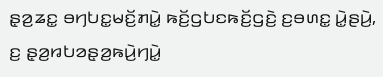ꤔ꤫ꤤ꤬ꤘꤢ꤭ ꤋꤚꤝꤢ꤭ꤗꤢꤩ꤬ꤊꤣꤧ꤭ ꤒꤢꤩ꤬ꤞꤝꤢꤒꤢꤩ꤬ꤞꤢꤧ꤬ ꤢ꤬ꤋꤛꤢ꤭ ꤣꤧ꤭ꤔꤣꤧ꤬, ꤢ꤬ ꤔ꤫ꤤ꤬ꤙꤝꤤꤔ꤫ꤤ꤬ꤒꤣꤧ꤬ꤚꤣꤧ꤭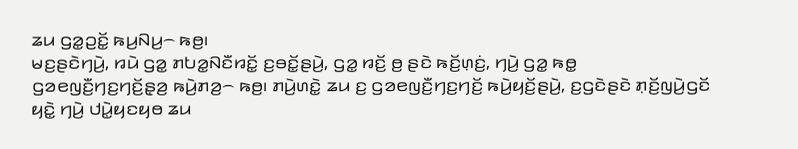ꤘꤣ ꤞꤤ꤭ꤑꤢꤩ꤭ ꤒꤣ꤬ꤡꤣ꤬꤮ ꤒꤥ꤬꤯
ꤗꤢ꤬ꤔꤢꤧꤚꤣꤧ꤬, ꤙꤣꤧ ꤞꤤ꤭ ꤊꤝꤤ꤭ꤡꤢꤪꤙꤢꤩ꤭ ꤢ꤬ꤋꤢꤩ꤭ꤔꤣꤧ꤬, ꤞꤤ꤭ ꤙꤢꤩ꤬ ꤥ꤬ ꤔꤢꤧ ꤒꤢꤩ꤬ꤛ꤫ꤢꤦ꤬, ꤚꤣꤧ꤬ ꤞꤤ꤭ ꤒꤥ꤭ ꤞꤤꤕꤜꤢꤪ꤬ꤚꤢ꤬ꤚꤢꤩ꤬ꤔ꤫ꤤ꤬ ꤒꤣꤧ꤬ꤊꤤ꤬꤮ ꤒꤥ꤬꤯ ꤊꤣꤧ꤬ꤛꤢꤧ꤭ ꤘꤣ ꤢ꤬ ꤞꤤꤕꤜꤢꤪ꤬ꤚꤢ꤬ꤚꤢꤩ꤬ ꤒꤣꤧ꤬ꤟꤢꤩ꤬ꤔꤣꤧ꤬, ꤢ꤬ꤞꤢꤧꤔꤢꤧ ꤊ꤫ꤢꤩ꤬ꤜꤣꤧ꤬ꤞꤢꤩ ꤟꤢꤧ꤭ ꤚꤣꤧ꤬ ꤓꤣꤧ꤭ꤟꤢꤟꤥ ꤘꤣ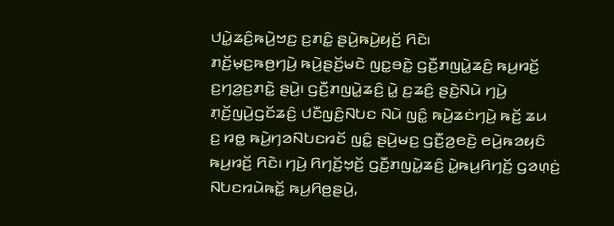ꤓꤣꤧ꤭ꤘꤢꤨ꤬ꤒꤣꤧ꤬ꤠꤢ꤬ ꤢ꤬ꤊꤢꤨ꤭ ꤔꤣꤧ꤬ꤒꤣꤧ꤬ꤟꤢꤩ꤬ ꤖꤢꤧ꤯
ꤊꤢꤩ꤬ꤗ꤫ꤢ꤬ꤒꤥ꤬ꤚꤣꤧ꤬ ꤒꤣꤧ꤬ꤔꤢꤩ꤬ꤗꤢꤧ ꤜꤢ꤭ꤋꤢꤧ꤭ ꤞꤢꤪ꤬ꤊꤜꤣꤧ꤭ꤘꤢꤨ꤬ ꤒꤣ꤬ꤙꤢꤩ꤬ ꤢ꤬ꤚꤤ꤬ꤢ꤬ꤊꤢꤧ꤭ ꤔꤣꤧ꤬꤯ ꤞꤢꤪ꤬ꤊꤜꤣꤧ꤭ꤘꤢꤨ꤬ ꤣꤧ꤭ ꤢ꤬ꤘꤢꤨ꤬ ꤔꤢꤧ꤬ꤡꤣꤧ ꤚꤣꤧ꤬ ꤊ꤫ꤢꤩ꤬ꤜꤣꤧ꤬ꤞꤢꤩꤘꤢꤨ꤬ ꤓꤢꤪꤜꤢꤨ꤬ꤡꤝꤢ ꤡꤣꤧ ꤜꤢꤨ꤭ ꤒꤣꤧ꤬ꤘꤢꤦꤚꤣꤧ꤬ ꤒꤢꤩ꤬ ꤘꤣ ꤢ꤬ ꤙꤥ꤭ ꤒꤣꤧ꤬ꤚꤤꤡꤝꤢꤙꤢꤩ ꤜꤢꤨ꤭ ꤔꤣꤧ꤬ꤗꤢ꤬ ꤞꤢꤪ꤬ꤤ꤬ꤕꤢꤧ꤬ ꤕꤣꤧ꤬ꤒꤤꤟꤢꤨ ꤒꤣ꤬ꤙꤢꤩ꤬ ꤖꤢꤧ꤯ ꤚꤣꤧ꤬ ꤖꤚꤢꤩ꤬ꤠ꤫ꤢꤩ꤬ ꤞꤢꤪ꤬ꤊꤜꤣꤧ꤭ꤘꤢꤨ꤬ ꤣꤧ꤭ꤒꤣ꤬ꤖꤚꤢꤩ꤬ ꤞꤤꤛ꤫ꤢꤦ꤬ ꤡꤝꤢꤙꤣꤧꤒꤢꤩ꤭ ꤒꤣ꤬ꤖꤥ꤬ꤔꤣꤧ꤬,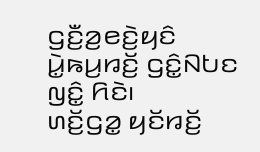ꤞꤢꤪ꤬ꤤ꤬ꤕꤢꤧ꤬ꤟꤢꤨ ꤣꤧ꤭ꤒꤣ꤬ꤙꤢꤩ꤬ ꤞꤢꤨ꤭ꤡꤝꤢ ꤜꤢꤨ꤭ ꤖꤢꤧ꤯
ꤛꤢꤩ꤬ꤞꤤ꤭ ꤟꤢꤩꤙꤢꤩ꤬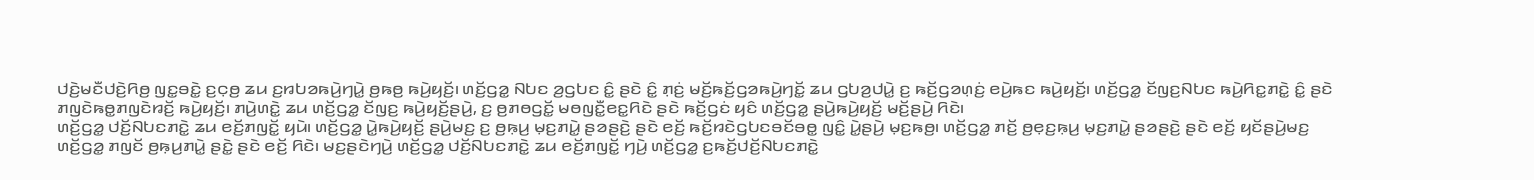ꤓꤢꤧ꤬ꤗꤢꤪꤓꤢꤧ꤬ꤖꤥ꤬ ꤜꤢ꤭ꤋꤢꤧ꤭ ꤢ꤬ꤍ꤫ꤥ꤬ ꤘꤣ ꤢ꤬ꤙꤝꤤꤒꤣꤧ꤬ꤚꤣꤧ꤭ ꤥ꤬ꤒꤥ꤬ ꤒꤣꤧ꤬ꤟꤢꤩ꤬꤯ ꤛꤢꤩ꤬ꤞꤤ꤭ ꤡꤝꤢ ꤤ꤬ꤞꤝꤢ ꤢꤨ꤭ ꤔꤢꤧ ꤢꤨ꤭ ꤊ꤫ꤢꤦ꤬ ꤗꤢꤩ꤬ꤒꤢꤩ꤬ꤞꤤꤒꤣꤧ꤬ꤚꤢꤩ꤭ ꤘꤣ ꤞꤝꤤ꤬ꤓꤣꤧ꤭ ꤢ꤬ ꤒꤢꤩ꤬ꤞꤤꤛ꤫ꤢꤦ꤬ ꤕꤣꤧ꤬ꤒꤢ ꤒꤣꤧ꤬ꤟꤢꤩ꤬꤯ ꤛꤢꤩ꤬ꤞꤤ꤭ ꤢꤩꤜꤢ꤬ꤡꤝꤢ ꤒꤣꤧ꤬ꤖꤢ꤭ꤊꤢꤧ꤭ ꤢꤨ꤭ ꤔꤢꤧ ꤊꤜꤢꤧꤒꤥ꤭ꤊꤜꤢꤧꤙꤢꤩ꤬ ꤒꤣꤧ꤬ꤟꤢꤩ꤬꤯ ꤊꤣꤧ꤬ꤛꤢꤧ꤭ ꤘꤣ ꤛꤢꤩ꤬ꤞꤤ꤭ ꤢꤩꤜꤢ꤬ ꤒꤣꤧ꤬ꤟꤢꤩ꤬ꤔꤣꤧ꤬, ꤢ꤬ ꤥ꤬ꤊꤥꤞꤢꤩ꤭ ꤗꤥꤜꤢꤪ꤭ꤕꤢ꤭ꤖꤢꤧ ꤔꤢꤧ ꤒꤢꤩ꤬ꤞꤢꤦ ꤟꤢꤨ ꤛꤢꤩ꤬ꤞꤤ꤭ ꤔꤣꤧ꤬ꤒꤣꤧ꤬ꤟꤢꤩ꤬ ꤗꤢꤩ꤬ꤔꤣꤧ꤬ ꤖꤢꤧ꤯
ꤛꤢꤩ꤬ꤞꤤ꤭ ꤓꤢꤩ꤬ꤡꤝꤢꤊꤢꤧ꤭ ꤘꤣ ꤕꤢꤩ꤬ꤊꤜꤢꤩ꤭ ꤟꤣꤧ꤯ ꤛꤢꤩ꤬ꤞꤤ꤭ ꤣꤧ꤭ꤒꤣꤧ꤬ꤟꤢꤩ꤬ ꤔꤣꤧ꤬ꤗꤢ꤬ ꤢ꤬ ꤥ꤬ꤒ꤫ꤣ꤬ ꤗ꤫ꤢ꤬ꤊꤣꤧ꤭ ꤔꤤꤔꤢꤧ꤬ ꤔꤢꤧ ꤕꤢꤩ꤬ ꤒꤢꤩ꤬ꤙꤢꤧꤞꤝꤢꤋꤢꤩꤋꤥ꤭ ꤜꤢꤨ꤭ ꤣꤧ꤭ꤔꤣꤧ꤬ ꤗ꤫ꤢ꤬ꤒꤥ꤬꤯ ꤛꤢꤩ꤬ꤞꤤ꤭ ꤊꤢꤩ꤬ ꤥ꤬ꤕ꤫ꤢ꤬ꤒ꤫ꤣ꤬ ꤗ꤫ꤢ꤬ꤊꤣꤧ꤭ ꤔꤤꤔꤢꤧ꤬ ꤔꤢꤧ ꤕꤢꤩ꤬ ꤟꤢꤩꤔꤣꤧ꤬ꤗꤢ꤬ ꤛꤢꤩ꤬ꤞꤤ꤭ ꤊꤜꤢꤩ ꤥ꤬ꤒ꤫ꤣ꤬ꤊꤣꤧ꤭ ꤔꤢꤧ꤭ ꤔꤢꤧ ꤕꤢꤩ꤬ ꤖꤢꤧ꤯ ꤗꤢ꤬ꤔꤢꤧꤚꤣꤧ꤬ ꤛꤢꤩ꤬ꤞꤤ꤭ ꤓꤢꤩ꤬ꤡꤝꤢꤊꤢꤧ꤭ ꤘꤣ ꤕꤢꤩ꤬ꤊꤜꤢꤩ꤭ ꤚꤣꤧ꤬ ꤛꤢꤩ꤬ꤞꤤ꤭ ꤢ꤬ꤒꤢꤩ꤬ꤓꤢꤩ꤬ꤡꤝꤢꤊꤢꤧ꤭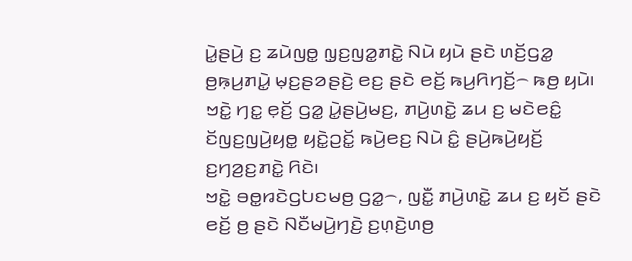ꤣꤧ꤭ꤔꤣꤧ꤬ ꤢ꤬ ꤘꤣꤧꤜꤥ꤭ ꤜ꤫ꤢ꤬ꤜꤤ꤭ꤊꤢꤧ꤭ ꤡꤣꤧ ꤟꤣꤧ ꤔꤢꤧ ꤛꤢꤩ꤬ꤞꤤ꤭ ꤥ꤬ꤒ꤫ꤣ꤬ꤊꤣꤧ꤭ ꤗ꤫ꤢ꤬ꤔꤤꤔꤢꤧ꤬ ꤕꤢ꤬ ꤔꤢꤧ ꤕꤢꤩ꤬ ꤒꤣ꤬ꤖꤚꤢꤩ꤬꤮ ꤒꤥ꤬ ꤟꤣꤧ꤯
ꤠꤢꤧ꤭ ꤚꤢ꤭ ꤕ꤫ꤢꤩ꤬ ꤞꤤ꤭ ꤣꤧ꤭ꤔꤣꤧ꤬ꤗꤢ꤬, ꤊꤣꤧ꤬ꤛꤢꤧ꤭ ꤘꤣ ꤢ꤬ ꤗꤢꤧꤕꤢꤨ꤭ ꤢꤩꤜꤢ꤬ꤜꤣꤧ꤬ꤟꤥ꤭ ꤟꤢꤧ꤭ꤑꤢꤩ꤭ ꤒꤣꤧ꤬ꤕꤢ꤬ ꤡꤣꤧ ꤢꤨ꤭ ꤔꤣꤧ꤬ꤒꤣꤧ꤬ꤟꤢꤩ꤬ ꤢ꤬ꤚꤤ꤬ꤢ꤬ꤊꤢꤧ꤭ ꤖꤢꤧ꤯
ꤠꤢꤧ꤭ ꤋꤥ꤭ꤙꤢꤧꤞꤝꤢꤗꤥ꤬ ꤞꤤ꤭꤮, ꤜꤢꤪ꤭ ꤊꤣꤧ꤬ꤛꤢꤧ꤭ ꤘꤣ ꤢ꤬ ꤟꤢꤩ ꤔꤢꤧ ꤕꤢꤩ꤬ ꤥ꤬ ꤔꤢꤧ ꤡꤢꤪꤗꤣꤧ꤬ꤚꤢꤧ꤬ ꤢ꤬ꤛ꤫ꤢꤧ꤬ꤛꤥ꤬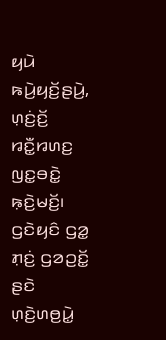ꤟꤣꤧ ꤒꤣꤧ꤬ꤟꤢꤩ꤬ꤔꤣꤧ꤬, ꤛ꤫ꤢꤦ꤬ꤢꤩ꤬ ꤙꤢꤪ꤭ꤙꤛꤢ꤬ ꤜꤢ꤭ꤋꤢꤧ꤭ ꤒ꤫ꤢꤧ꤬ꤗꤢꤩ꤬꤯ ꤞꤢꤧꤟꤢꤨ ꤞꤤ꤭ ꤊ꤫ꤢꤦ꤬ ꤞꤤꤑꤢꤩ꤭ ꤔꤢꤧ ꤛ꤫ꤢꤧ꤬ꤛꤥ꤬ꤣꤧ꤭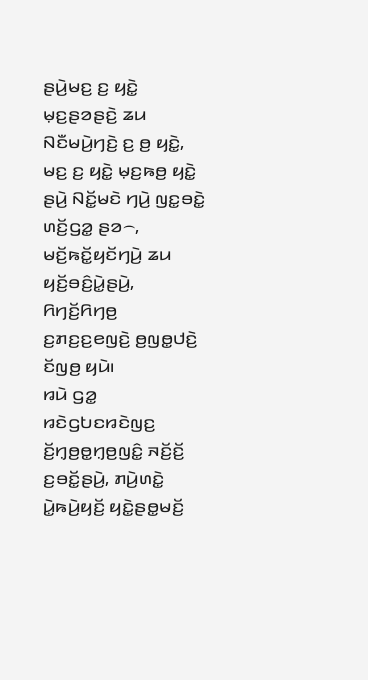ꤔꤣꤧ꤬ꤗꤢ꤬ ꤢ꤬ ꤟꤢꤧ꤭ ꤗ꤫ꤢ꤬ꤔꤤꤔꤢꤧ꤬ ꤘꤣ ꤡꤢꤪꤗꤣꤧ꤬ꤚꤢꤧ꤬ ꤢ꤬ ꤥ꤬ ꤟꤢꤧ꤭, ꤗꤢ꤬ ꤢ꤬ ꤟꤢꤧ꤭ ꤗ꤫ꤢ꤬ꤒꤥ꤬ ꤟꤢꤧ꤭ ꤔꤣꤧ꤬ ꤡꤢꤩ꤭ꤗꤢꤧ ꤚꤣꤧ꤬ ꤜꤢ꤭ꤋꤢꤧ꤭ ꤛꤢꤩ꤬ꤞꤤ꤭ ꤔꤤ꤮, ꤗꤢꤩ꤬ꤒꤢꤩ꤭ꤟꤢꤩꤚꤣꤧ꤬ ꤘꤣ ꤟꤢꤩ꤬ꤋꤢꤨ꤬ꤣꤧ꤭ꤔꤣꤧ꤬, ꤖꤚꤢꤩ꤬ꤖꤚꤥ꤬ ꤢ꤬ꤊꤢ꤬ꤢ꤬ꤕꤜꤢꤧ꤬ ꤥ꤬ꤜꤥ꤭ꤓꤢꤧ꤬ ꤢꤩꤜꤥ꤬ ꤟꤣꤧ꤯
ꤙꤣꤧ ꤞꤤ꤭ ꤙꤢꤧꤞꤝꤢꤙꤢꤧꤜꤢ꤬ ꤢꤩ꤬ꤚ꤫ꤥ꤬ꤥ꤭ꤚ꤫ꤥ꤬ꤜꤢꤨ꤭ ꤏꤢꤩ꤬ꤢꤩ꤬ ꤢ꤬ꤋꤢꤩ꤭ꤔꤣꤧ꤬, ꤊꤣꤧ꤬ꤛꤢꤧ꤭ ꤣꤧ꤭ꤒꤣꤧ꤬ꤟꤢꤩ꤬ ꤟꤢꤧ꤭ꤔꤥ꤭ꤗꤢꤩ꤬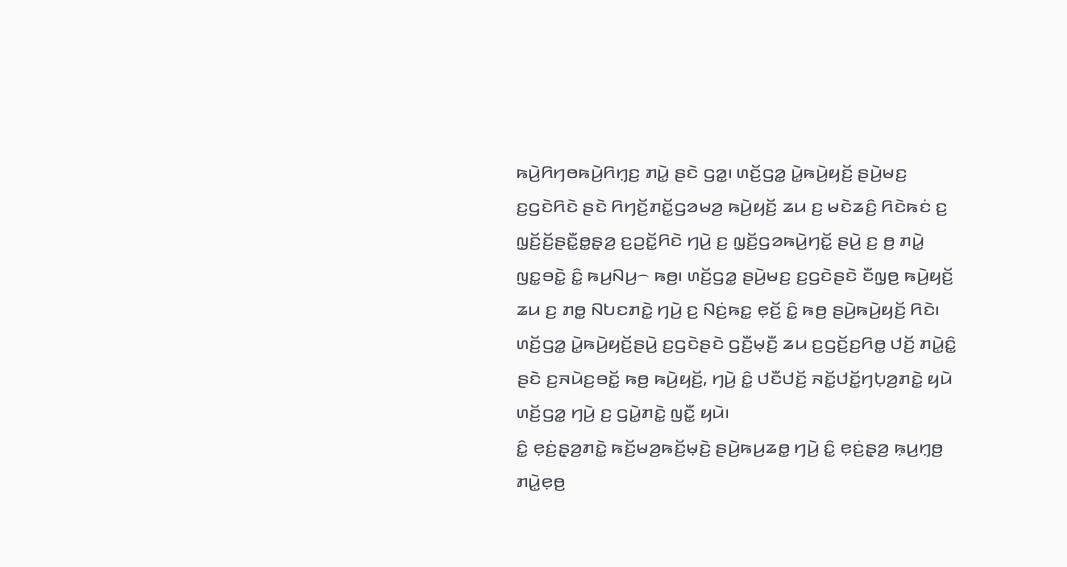ꤒꤣꤧ꤬ꤖꤚꤥꤒꤣꤧ꤬ꤖꤚ꤫ꤢ꤬ ꤊꤣꤧ꤭ ꤔꤢꤧ ꤞꤤ꤭꤯ ꤛꤢꤩ꤬ꤞꤤ꤭ ꤣꤧ꤭ꤒꤣꤧ꤬ꤟꤢꤩ꤬ ꤔꤣꤧ꤬ꤗꤢ꤬ ꤢ꤬ꤞꤢꤧꤖꤢꤧ ꤔꤢꤧ ꤖꤚꤢꤩ꤬ꤊꤢꤩ꤭ꤞꤤꤗꤤ꤬ ꤒꤣꤧ꤬ꤟꤢꤩ꤬ ꤘꤣ ꤢ꤬ ꤗꤢꤧꤘꤢꤨ꤬ ꤖꤢꤧꤒꤢꤦ ꤢ꤬ ꤜ꤫ꤢꤩ꤬ꤢꤩ꤬ꤔꤢꤪ꤭ꤥ꤭ꤔ꤫ꤤ꤬ ꤢ꤬ꤑꤢꤩ꤭ꤖꤢꤧ ꤚꤣꤧ꤬ ꤢ꤬ ꤜ꤫ꤢꤩ꤬ꤞꤤꤒꤣꤧ꤬ꤚꤢꤩ꤭ ꤔꤣꤧ꤬ ꤢ꤬ ꤥ꤬ ꤊꤣꤧ꤭ ꤜꤢ꤭ꤋꤢꤧ꤭ ꤢꤨ꤭ ꤒꤣ꤬ꤡꤣ꤬꤮ ꤒꤥ꤬꤯ ꤛꤢꤩ꤬ꤞꤤ꤭ ꤔꤣꤧ꤬ꤗꤢ꤬ ꤢ꤬ꤞꤢꤧꤔꤢꤧ ꤢꤪꤜ꤫ꤥ꤬ ꤒꤣꤧ꤬ꤟꤢꤩ꤬ ꤘꤣ ꤢ꤬ ꤊꤥ꤭ ꤡꤝꤢꤊꤢꤧ꤭ ꤚꤣꤧ꤬ ꤢ꤬ ꤡꤢꤦ꤬ꤒꤢ꤭ ꤕ꤫ꤢꤩ꤬ ꤢꤨ꤭ ꤒꤥ꤬ ꤔꤣꤧ꤬ꤒꤣꤧ꤬ꤟꤢꤩ꤬ ꤖꤢꤧ꤯ ꤛꤢꤩ꤬ꤞꤤ꤭ ꤣꤧ꤭ꤒꤣꤧ꤬ꤟꤢꤩ꤬ꤔꤣꤧ꤬ ꤢ꤬ꤞꤢꤧꤔꤢꤧ ꤞꤢꤪ꤬ꤗ꤫ꤢꤪ꤬ ꤘꤣ ꤢ꤬ꤞꤢꤩ꤬ꤢ꤬ꤖꤥ꤭ ꤓꤢꤩ꤬ ꤊꤣꤧ꤭ꤢꤨ꤭ ꤔꤢꤧ ꤢ꤬ꤏꤣꤧꤢ꤬ꤋꤢꤩ꤭ ꤒꤥ꤬ ꤒꤣꤧ꤬ꤟꤢꤩ꤬, ꤚꤣꤧ꤬ ꤢꤨ꤭ ꤓꤢꤪꤓꤢꤩ꤬ ꤏꤢꤩ꤭ꤓꤢꤩ꤭ꤚꤝ꤫ꤤ꤬ꤊꤢꤧ꤭ ꤟꤣꤧ ꤛꤢꤩ꤬ꤞꤤ꤭ ꤚꤣꤧ꤬ ꤢ꤬ ꤞꤣꤧ꤭ꤊꤢꤧ꤭ ꤜꤢꤪ꤭ ꤟꤣꤧ꤯
ꤢꤨ꤭ ꤕ꤫ꤢꤦ꤬ꤔ꤫ꤤ꤬ꤊꤢꤧ꤭ ꤒꤢꤩ꤬ꤗꤤ꤬ꤒꤢꤩ꤬ꤗ꤫ꤢꤧ꤬ ꤔꤣꤧ꤬ꤒꤣ꤬ꤘꤥ꤭ ꤚꤣꤧ꤬ ꤢꤨ꤭ ꤕ꤫ꤢꤦ꤬ꤔ꤫ꤤ꤬ ꤒ꤫ꤣ꤬ꤚ꤫ꤥ꤬ ꤊꤣꤧ꤭ꤕ꤫ꤥ꤬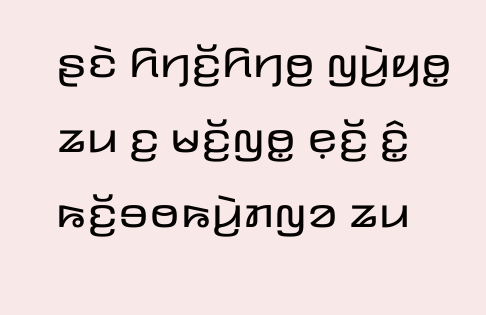ꤔꤢꤧ ꤖꤚꤢꤩ꤬ꤖꤚꤥ꤬ ꤜꤣꤧ꤬ꤟꤥ꤭ ꤘꤣ ꤢ꤬ ꤗꤢꤩ꤬ꤜꤥ꤭ ꤕ꤫ꤢꤩ꤬ ꤢꤨ꤭ ꤒꤢꤩ꤬ꤋꤥꤒꤣꤧ꤬ꤊꤜꤤ ꤘꤣ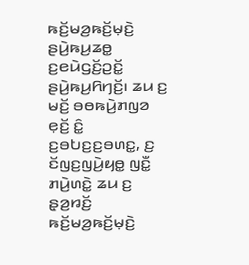ꤒꤢꤩ꤬ꤗꤤ꤬ꤒꤢꤩ꤬ꤗ꤫ꤢꤧ꤬ ꤔꤣꤧ꤬ꤒꤣ꤬ꤘꤥ꤭ ꤢ꤬ꤕꤣꤧꤞꤢꤩ꤬ꤑꤢꤩ꤭ ꤔꤣꤧ꤬ꤒꤣ꤬ꤖꤚꤢꤩ꤬꤯ ꤘꤣ ꤢ꤬ ꤗꤢꤩ꤬ ꤋꤥꤒꤣꤧ꤬ꤊꤜꤤ ꤕ꤫ꤢꤩ꤬ ꤢꤨ꤭ ꤢ꤬ꤋꤝꤢ꤬ꤢ꤬ꤋꤛꤢ꤭, ꤢ꤬ ꤢꤩꤜꤢ꤬ꤜꤣꤧ꤬ꤟꤥ꤭ ꤜꤢꤪ꤭ ꤊꤣꤧ꤬ꤛꤢꤧ꤭ ꤘꤣ ꤢ꤬ ꤔ꤫ꤤ꤬ꤙꤢꤩ꤬ ꤒꤢꤩ꤬ꤗꤤ꤬ꤒꤢꤩ꤬ꤗ꤫ꤢꤧ꤬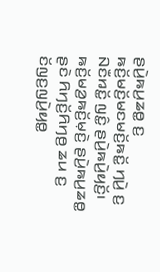ꤔꤣꤧ꤬ꤒꤣ꤬ꤘꤥ꤭ ꤢ꤬ ꤒꤢꤩ꤬ꤗꤢꤩ꤬ꤗꤢꤗꤢꤩ꤬ꤒꤢꤩ꤭ ꤚꤣꤧ꤬ ꤢ꤬ ꤡꤢꤪꤙꤢꤩ꤭ ꤜꤢꤨ꤭ ꤔꤣꤧ꤬ꤒꤣꤧ꤬ꤟꤢꤩ꤬꤯ ꤒꤢꤩ꤬ꤗꤤ꤬ꤒꤢꤩ꤬ꤗ꤫ꤢꤧ꤬ ꤔꤣꤧ꤬ꤒꤣ꤬ꤘꤥ꤭ ꤔꤢꤧ ꤖꤚꤢꤩ꤬ꤖꤚꤥ꤬ ꤘꤣ ꤢ꤬ ꤢꤩꤜꤢ꤬ꤜꤣꤧ꤬ꤟꤥ꤭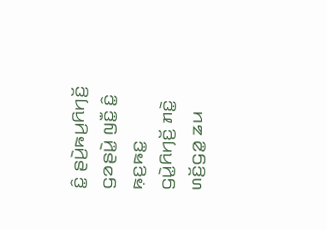ꤢꤨ꤭ ꤔꤣꤧ꤬ꤒꤣ꤬ꤖꤚꤢꤩ꤬ ꤞꤤꤔꤣꤧ꤭ ꤜꤢꤪ꤭ ꤢꤨ꤭ ꤒ꤫ꤢ꤬ꤒꤢ꤭ ꤞꤣꤧ꤭ꤖꤚꤢꤩ꤬ ꤊꤢꤧ꤭ ꤛꤢꤩ꤬ꤞꤤ꤭ ꤘꤣ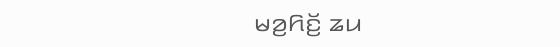ꤗꤤ꤬ꤖꤢꤩ꤬ ꤘꤣ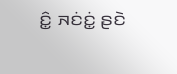ꤢꤨ꤭ ꤏꤢꤦꤢꤦ꤭ ꤔꤢꤧ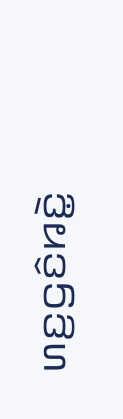ꤛꤢ꤬ꤞꤢꤨꤙꤢꤧ꤭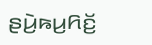ꤔꤣꤧ꤬ꤒꤣ꤬ꤖꤢꤩ꤬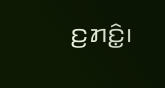ꤢ꤬ꤊꤢꤨ꤭꤯